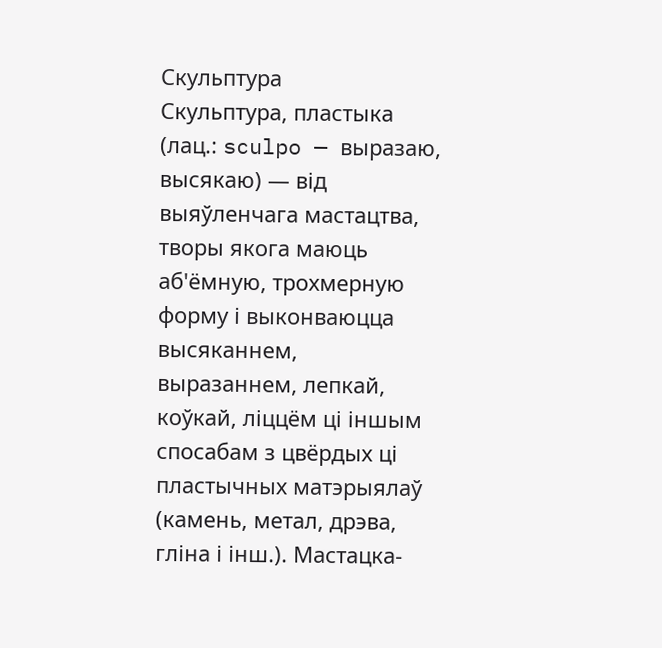Скульптура
Скульптура, пластыка (лац.: sculpo — выразаю, высякаю) — від выяўленчага мастацтва, творы якога маюць аб'ёмную, трохмерную форму і выконваюцца высяканнем, выразаннем, лепкай, коўкай, ліццём ці іншым спосабам з цвёрдых ці пластычных матэрыялаў (камень, метал, дрэва, гліна і інш.). Мастацка-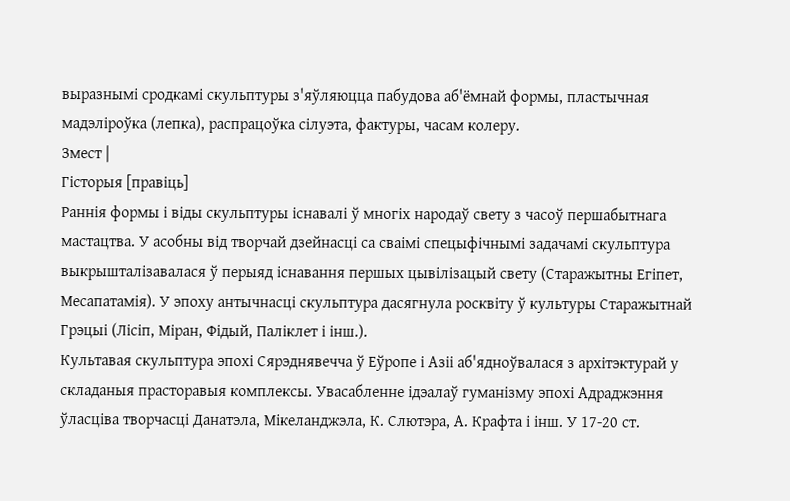выразнымі сродкамі скульптуры з'яўляюцца пабудова аб'ёмнай формы, пластычная мадэліроўка (лепка), распрацоўка сілуэта, фактуры, часам колеру.
Змест |
Гісторыя [правіць]
Раннія формы і віды скульптуры існавалі ў многіх народаў свету з часоў першабытнага мастацтва. У асобны від творчай дзейнасці са сваімі спецыфічнымі задачамі скульптура выкрышталізавалася ў перыяд існавання першых цывілізацый свету (Старажытны Егіпет, Месапатамія). У эпоху антычнасці скульптура дасягнула росквіту ў культуры Старажытнай Грэцыі (Лісіп, Міран, Фідый, Паліклет і інш.).
Культавая скульптура эпохі Сярэднявечча ў Еўропе і Азіі аб'ядноўвалася з архітэктурай у складаныя прасторавыя комплексы. Увасабленне ідэалаў гуманізму эпохі Адраджэння ўласціва творчасці Данатэла, Мікеланджэла, К. Слютэра, А. Крафта і інш. У 17-20 ст.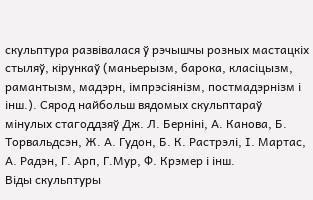скульптура развівалася ў рэчышчы розных мастацкіх стыляў, кірункаў (маньерызм, барока, класіцызм, рамантызм, мадэрн, імпрэсіянізм, постмадэрнізм і інш.). Сярод найбольш вядомых скульптараў мінулых стагоддзяў Дж. Л. Берніні, А. Канова, Б. Торвальдсэн, Ж. А. Гудон, Б. К. Растрэлі, І. Мартас, А. Радэн, Г. Арп, Г.Мур, Ф. Крэмер і інш.
Віды скульптуры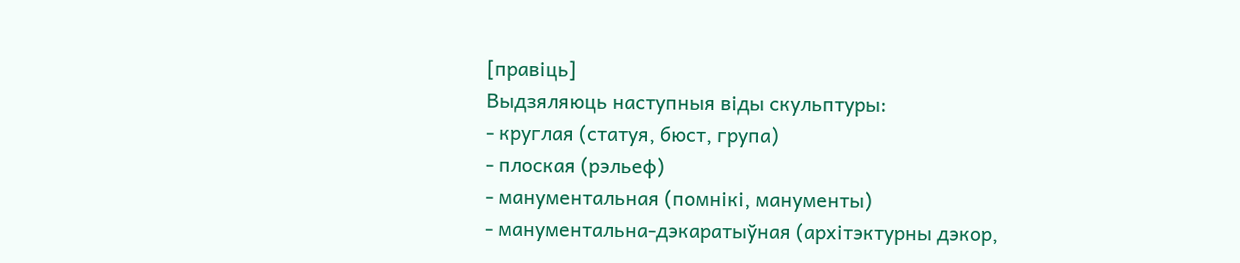[правіць]
Выдзяляюць наступныя віды скульптуры:
- круглая (статуя, бюст, група)
- плоская (рэльеф)
- манументальная (помнікі, манументы)
- манументальна-дэкаратыўная (архітэктурны дэкор,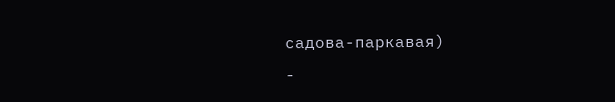садова-паркавая)
-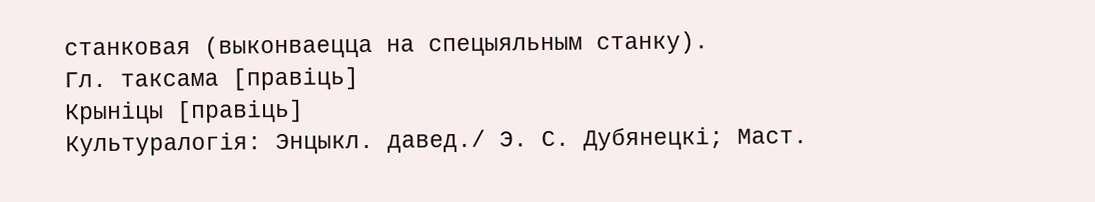станковая (выконваецца на спецыяльным станку).
Гл. таксама [правіць]
Крыніцы [правіць]
Культуралогія: Энцыкл. давед./ Э. С. Дубянецкі; Маст.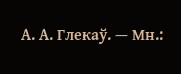А. А. Глекаў. — Мн.: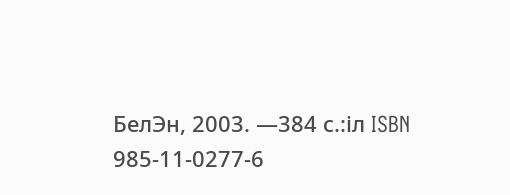БелЭн, 2003. —384 с.:іл ISBN 985-11-0277-6